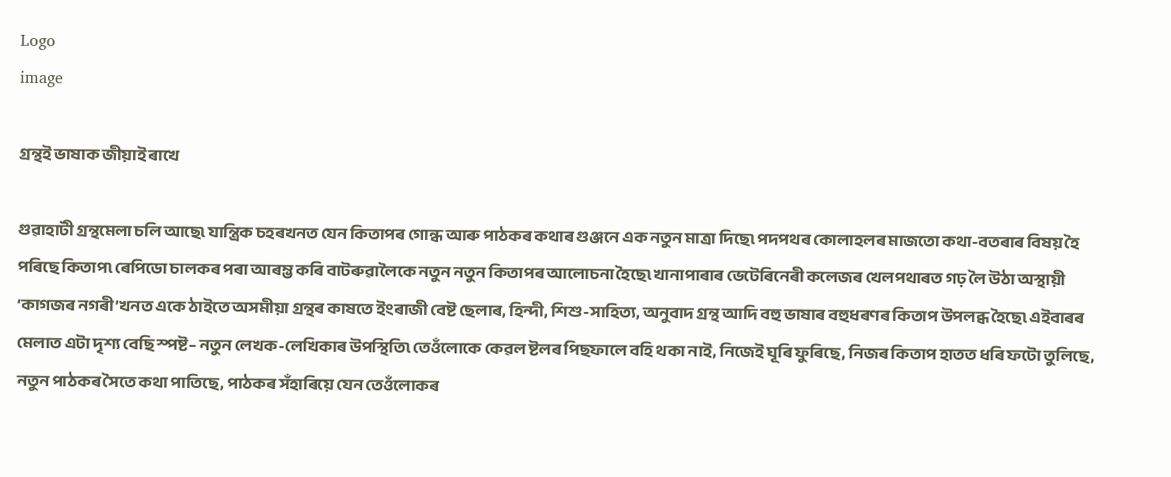Logo
image

গ্ৰন্থই ভাষাক জীয়াই ৰাখে

গুৱাহাটী গ্ৰন্থমেলা চলি আছে৷ যান্ত্ৰিক চহৰখনত যেন কিতাপৰ গোন্ধ আৰু পাঠকৰ কথাৰ গুঞ্জনে এক নতুন মাত্ৰা দিছে৷ পদপথৰ কোলাহলৰ মাজতো কথা-বতৰাৰ বিষয় হৈ পৰিছে কিতাপ৷ ৰেপিডো চালকৰ পৰা আৰম্ভ কৰি বাটৰুৱালৈকে নতুন নতুন কিতাপৰ আলোচনা হৈছে৷ খানাপাৰাৰ ভেটেৰিনেৰী কলেজৰ খেলপথাৰত গঢ় লৈ উঠা অস্থায়ী ‘কাগজৰ নগৰী’খনত একে ঠাইতে অসমীয়া গ্ৰন্থৰ কাষতে ইংৰাজী বেষ্ট ছেলাৰ, হিন্দী, শিশু-সাহিত্য, অনুবাদ গ্ৰন্থ আদি বহু ভাষাৰ বহুধৰণৰ কিতাপ উপলব্ধ হৈছে৷ এইবাৰৰ মেলাত এটা দৃশ্য বেছি স্পষ্ট– নতুন লেখক-লেখিকাৰ উপস্থিতি৷ তেওঁলোকে কেৱল ষ্টলৰ পিছফালে বহি থকা নাই, নিজেই ঘূৰি ফুৰিছে, নিজৰ কিতাপ হাতত ধৰি ফটো তুলিছে, নতুন পাঠকৰ সৈতে কথা পাতিছে, পাঠকৰ সঁহাৰিয়ে যেন তেওঁলোকৰ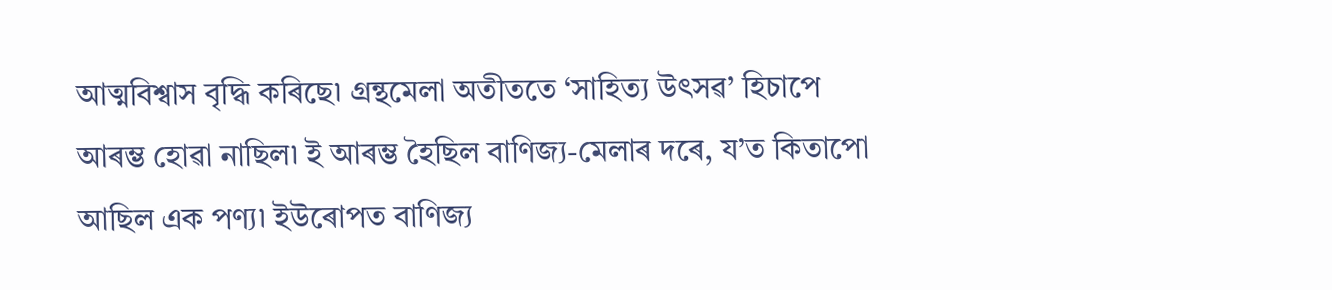আত্মবিশ্বাস বৃদ্ধি কৰিছে৷ গ্ৰন্থমেলা অতীততে ‘সাহিত্য উৎসৱ’ হিচাপে আৰম্ভ হোৱা নাছিল৷ ই আৰম্ভ হৈছিল বাণিজ্য-মেলাৰ দৰে, য’ত কিতাপো আছিল এক পণ্য৷ ইউৰোপত বাণিজ্য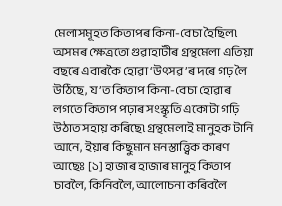মেলাসমূহত কিতাপৰ কিনা-বেচা হৈছিল৷ অসমৰ ক্ষেত্ৰতো গুৱাহাটীৰ গ্ৰন্থমেলা এতিয়া বছৰে এবাৰকৈ হোৱা ‘উৎসৱ’ৰ দৰে গঢ় লৈ উঠিছে, য’ত কিতাপ কিনা-বেচা হোৱাৰ লগতে কিতাপ পঢ়াৰ সংস্কৃতি একোটা গঢ়ি উঠাত সহায় কৰিছে৷ গ্ৰন্থমেলাই মানুহক টানি আনে, ইয়াৰ কিছুমান মনস্তাত্ত্বিক কাৰণ আছেঃ [১] হাজাৰ হাজাৰ মানুহ কিতাপ চাবলৈ, কিনিবলৈ, আলোচনা কৰিবলৈ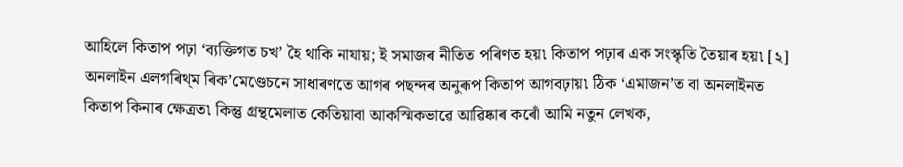আহিলে কিতাপ পঢ়া ‘ব্যক্তিগত চখ’ হৈ থাকি নাযায়; ই সমাজৰ নীতিত পৰিণত হয়৷ কিতাপ পঢ়াৰ এক সংস্কৃতি তৈয়াৰ হয়৷ [২] অনলাইন এলগৰিথ্‌ম ৰিক’মেণ্ডেচনে সাধাৰণতে আগৰ পছন্দৰ অনুৰূপ কিতাপ আগবঢ়ায়৷ ঠিক ‘এমাজন’ত বা অনলাইনত কিতাপ কিনাৰ ক্ষেত্ৰত৷ কিন্তু গ্ৰন্থমেলাত কেতিয়াবা আকস্মিকভাৱে আৱিষ্কাৰ কৰোঁ আমি নতুন লেখক,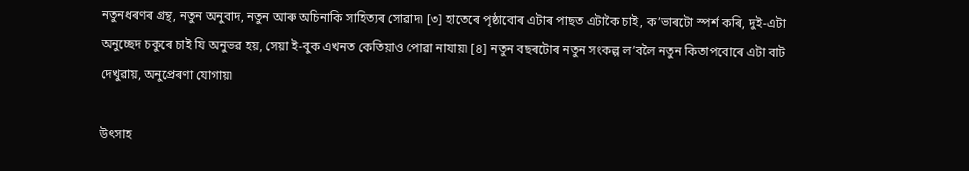নতুনধৰণৰ গ্ৰন্থ, নতুন অনুবাদ, নতুন আৰু অচিনাকি সাহিত্যৰ সোৱাদ৷ [৩] হাতেৰে পৃষ্ঠাবোৰ এটাৰ পাছত এটাকৈ চাই, ক’ভাৰটো স্পৰ্শ কৰি, দুই-এটা অনুচ্ছেদ চকুৰে চাই যি অনুভৱ হয়, সেয়া ই-বুক এখনত কেতিয়াও পোৱা নাযায়৷ [৪] নতুন বছৰটোৰ নতুন সংকল্প ল’বলৈ নতুন কিতাপবোৰে এটা বাট দেখুৱায়, অনুপ্ৰেৰণা যোগায়৷

উৎসাহ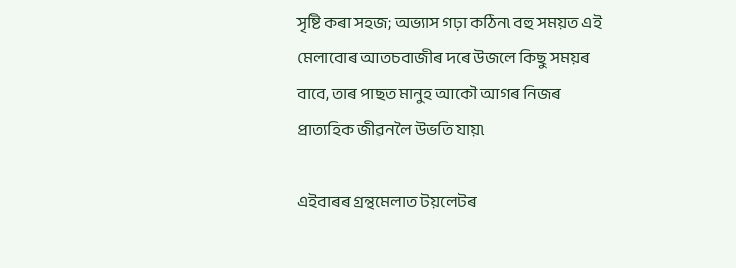সৃষ্টি কৰা সহজ; অভ্যাস গঢ়া কঠিন৷ বহু সময়ত এই মেলাবোৰ আতচবাজীৰ দৰে উজলে কিছু সময়ৰ বাবে, তাৰ পাছত মানুহ আকৌ আগৰ নিজৰ প্ৰাত্যহিক জীৱনলৈ উভতি যায়৷

এইবাৰৰ গ্ৰন্থমেলাত টয়লেটৰ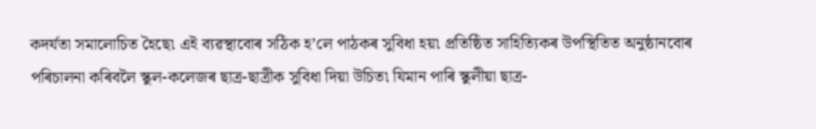কদৰ্যতা সমালোচিত হৈছে৷ এই ব্যৱস্থাবোৰ সঠিক হ’লে পাঠকৰ সুবিধা হয়৷ প্ৰতিষ্ঠিত সাহিত্যিকৰ উপস্থিতিত অনুষ্ঠানবোৰ পৰিচালনা কৰিবলৈ স্কুল-কলেজৰ ছাত্ৰ-ছাত্ৰীক সুবিধা দিয়া উচিত৷ যিমান পাৰি স্কুলীয়া ছাত্ৰ-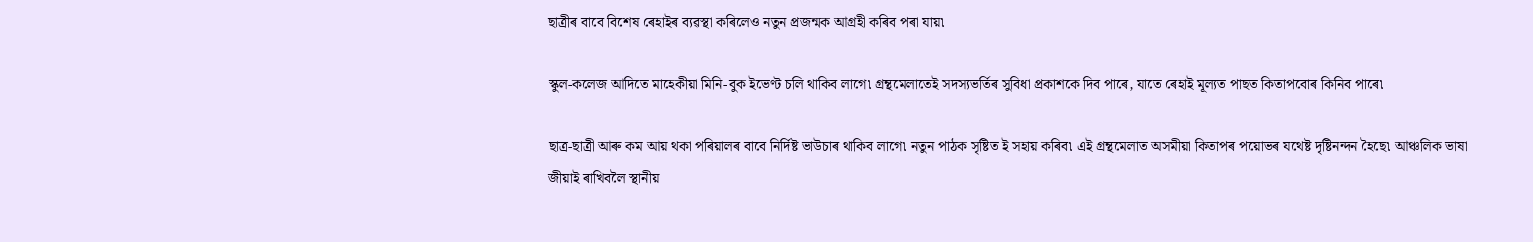ছাত্ৰীৰ বাবে বিশেষ ৰেহাইৰ ব্যৱস্থা কৰিলেও নতুন প্ৰজন্মক আগ্ৰহী কৰিব পৰা যায়৷

স্কুল-কলেজ আদিতে মাহেকীয়া মিনি-বুক ইভেণ্ট চলি থাকিব লাগে৷ গ্ৰন্থমেলাতেই সদস্যভৰ্তিৰ সুবিধা প্ৰকাশকে দিব পাৰে, যাতে ৰেহাই মূল্যত পাছত কিতাপবোৰ কিনিব পাৰে৷

ছাত্ৰ-ছাত্ৰী আৰু কম আয় থকা পৰিয়ালৰ বাবে নিৰ্দিষ্ট ভাউচাৰ থাকিব লাগে৷ নতুন পাঠক সৃষ্টিত ই সহায় কৰিব৷ এই গ্ৰন্থমেলাত অসমীয়া কিতাপৰ পয়োভৰ যথেষ্ট দৃষ্টিনন্দন হৈছে৷ আঞ্চলিক ভাষা জীয়াই ৰাখিবলৈ স্থানীয়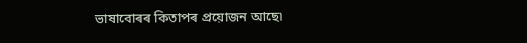ভাষাবোৰৰ কিতাপৰ প্ৰয়োজন আছে৷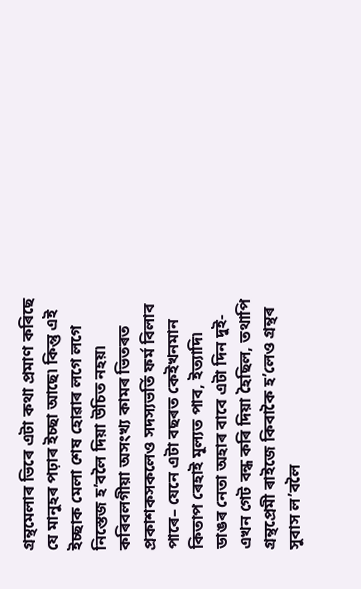গ্ৰন্থমেলাৰ ভিৰে এটা কথা প্ৰমাণ কৰিছে যে মানুহৰ পঢ়াৰ ইচ্ছা আছে৷ কিন্তু এই ইচ্ছাক মেলা শেষ হোৱাৰ লগে লগে নিস্তেজ হ’বলৈ দিয়া উচিত নহয়৷ কৰিবলগীয়া অসংখ্য কামৰ ভিতৰত প্ৰকাশকসকলেও সদস্যভৰ্তি ফৰ্ম বিলাব পাৰে– যেনে এটা বছৰত কেইখনমান কিতাপ ৰেহাই মূল্যত পাব, ইত্যাদি৷ ডাঙৰ নেতা অহাৰ বাবে এটা দিন দুই-এখন গেট বন্ধ কৰি দিয়া হৈছিল, তথাপি গ্ৰন্থপ্ৰেমী ৰাইজে কিবাকৈ হ’লেও গ্ৰন্থৰ সুবাস ল’বলৈ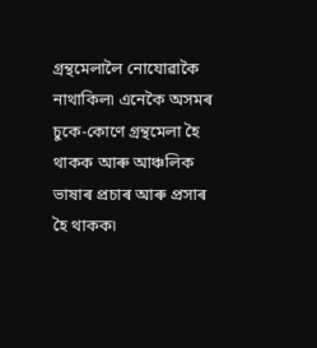গ্ৰন্থমেলালৈ নোযোৱাকৈ নাথাকিল৷ এনেকৈ অসমৰ চুকে-কোণে গ্ৰন্থমেলা হৈ থাকক আৰু আঞ্চলিক ভাষাৰ প্ৰচাৰ আৰু প্ৰসাৰ হৈ থাকক৷